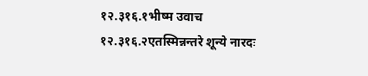१२.३१६.१भीष्म उवाच
१२.३१६.२एतस्मिन्नन्तरे शून्ये नारदः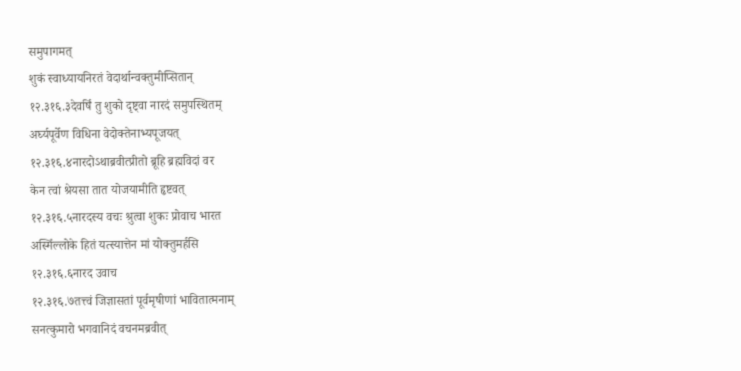समुपागमत्
शुकं स्वाध्यायनिरतं वेदार्थान्वक्तुमीप्सितान्
१२.३१६.३देवर्षिं तु शुको दृष्ट्वा नारदं समुपस्थितम्
अर्घ्यपूर्वेण विधिना वेदोक्तेनाभ्यपूजयत्
१२.३१६.४नारदोऽथाब्रवीत्प्रीतो ब्रूहि ब्रह्मविदां वर
केन त्वां श्रेयसा तात योजयामीति हृष्टवत्
१२.३१६.५नारदस्य वचः श्रुत्वा शुकः प्रोवाच भारत
अस्मिँल्लोके हितं यत्स्यात्तेन मां योक्तुमर्हसि
१२.३१६.६नारद उवाच
१२.३१६.७तत्त्वं जिज्ञासतां पूर्वमृषीणां भावितात्मनाम्
सनत्कुमारो भगवानिदं वचनमब्रवीत्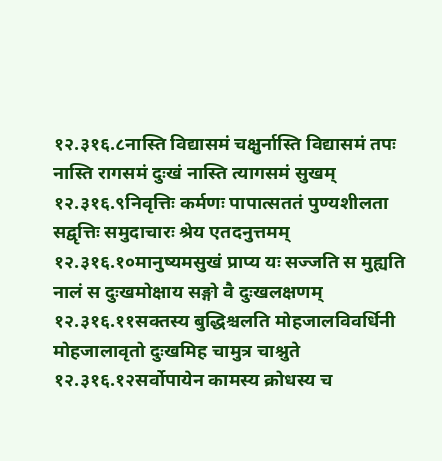१२.३१६.८नास्ति विद्यासमं चक्षुर्नास्ति विद्यासमं तपः
नास्ति रागसमं दुःखं नास्ति त्यागसमं सुखम्
१२.३१६.९निवृत्तिः कर्मणः पापात्सततं पुण्यशीलता
सद्वृत्तिः समुदाचारः श्रेय एतदनुत्तमम्
१२.३१६.१०मानुष्यमसुखं प्राप्य यः सज्जति स मुह्यति
नालं स दुःखमोक्षाय सङ्गो वै दुःखलक्षणम्
१२.३१६.११सक्तस्य बुद्धिश्चलति मोहजालविवर्धिनी
मोहजालावृतो दुःखमिह चामुत्र चाश्नुते
१२.३१६.१२सर्वोपायेन कामस्य क्रोधस्य च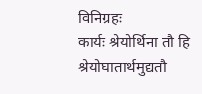विनिग्रहः
कार्यः श्रेयोर्थिना तौ हि श्रेयोघातार्थमुद्यतौ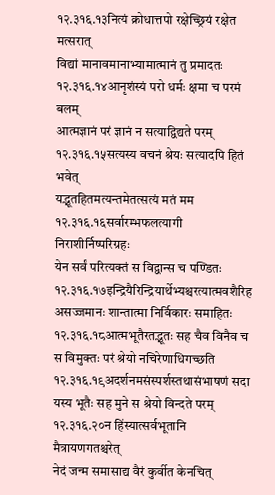१२.३१६.१३नित्यं क्रोधात्तपो रक्षेच्छ्रियं रक्षेत मत्सरात्
विद्यां मानावमानाभ्यामात्मानं तु प्रमादतः
१२.३१६.१४आनृशंस्यं परो धर्मः क्षमा च परमं बलम्
आत्मज्ञानं परं ज्ञानं न सत्याद्विद्यते परम्
१२.३१६.१५सत्यस्य वचनं श्रेयः सत्यादपि हितं भवेत्
यद्भूतहितमत्यन्तमेतत्सत्यं मतं मम
१२.३१६.१६सर्वारम्भफलत्यागी निराशीर्निष्परिग्रहः
येन सर्वं परित्यक्तं स विद्वान्स च पण्डितः
१२.३१६.१७इन्द्रियैरिन्द्रियार्थेभ्यश्चरत्यात्मवशैरिह
असज्जमानः शान्तात्मा निर्विकारः समाहितः
१२.३१६.१८आत्मभूतैरतद्भूतः सह चैव विनैव च
स विमुक्तः परं श्रेयो नचिरेणाधिगच्छति
१२.३१६.१९अदर्शनमसंस्पर्शस्तथासंभाषणं सदा
यस्य भूतैः सह मुने स श्रेयो विन्दते परम्
१२.३१६.२०न हिंस्यात्सर्वभूतानि मैत्रायणगतश्चरेत्
नेदं जन्म समासाद्य वैरं कुर्वीत केनचित्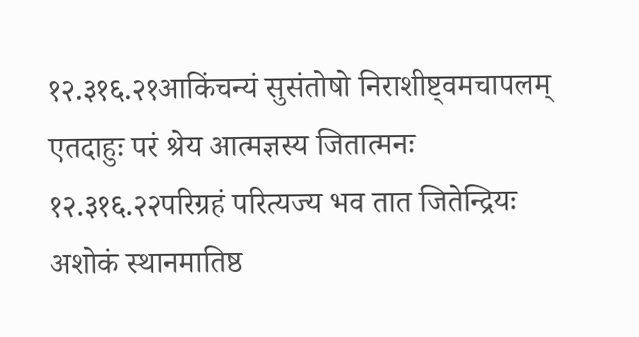१२.३१६.२१आकिंचन्यं सुसंतोषो निराशीष्ट्वमचापलम्
एतदाहुः परं श्रेय आत्मज्ञस्य जितात्मनः
१२.३१६.२२परिग्रहं परित्यज्य भव तात जितेन्द्रियः
अशोकं स्थानमातिष्ठ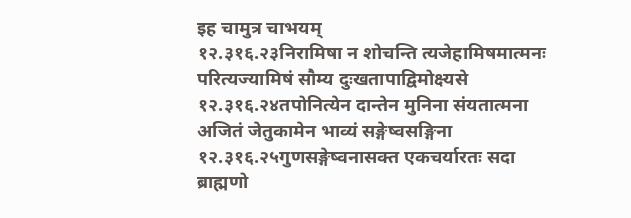इह चामुत्र चाभयम्
१२.३१६.२३निरामिषा न शोचन्ति त्यजेहामिषमात्मनः
परित्यज्यामिषं सौम्य दुःखतापाद्विमोक्ष्यसे
१२.३१६.२४तपोनित्येन दान्तेन मुनिना संयतात्मना
अजितं जेतुकामेन भाव्यं सङ्गेष्वसङ्गिना
१२.३१६.२५गुणसङ्गेष्वनासक्त एकचर्यारतः सदा
ब्राह्मणो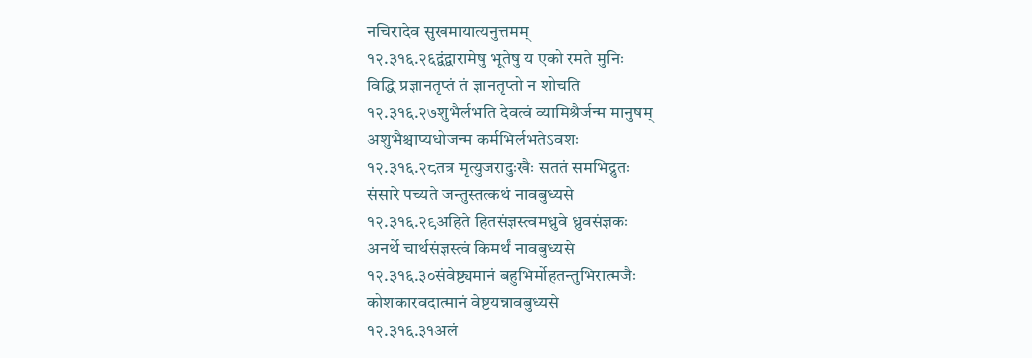नचिरादेव सुखमायात्यनुत्तमम्
१२.३१६.२६द्वंद्वारामेषु भूतेषु य एको रमते मुनिः
विद्धि प्रज्ञानतृप्तं तं ज्ञानतृप्तो न शोचति
१२.३१६.२७शुभैर्लभति देवत्वं व्यामिश्रैर्जन्म मानुषम्
अशुभैश्चाप्यधोजन्म कर्मभिर्लभतेऽवशः
१२.३१६.२८तत्र मृत्युजरादुःखैः सततं समभिद्रुतः
संसारे पच्यते जन्तुस्तत्कथं नावबुध्यसे
१२.३१६.२९अहिते हितसंज्ञस्त्वमध्रुवे ध्रुवसंज्ञकः
अनर्थे चार्थसंज्ञस्त्वं किमर्थं नावबुध्यसे
१२.३१६.३०संवेष्ट्यमानं बहुभिर्मोहतन्तुभिरात्मजैः
कोशकारवदात्मानं वेष्टयन्नावबुध्यसे
१२.३१६.३१अलं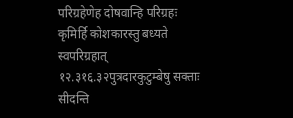परिग्रहेणेह दोषवान्हि परिग्रहः
कृमिर्हि कोशकारस्तु बध्यते स्वपरिग्रहात्
१२.३१६.३२पुत्रदारकुटुम्बेषु सक्ताः सीदन्ति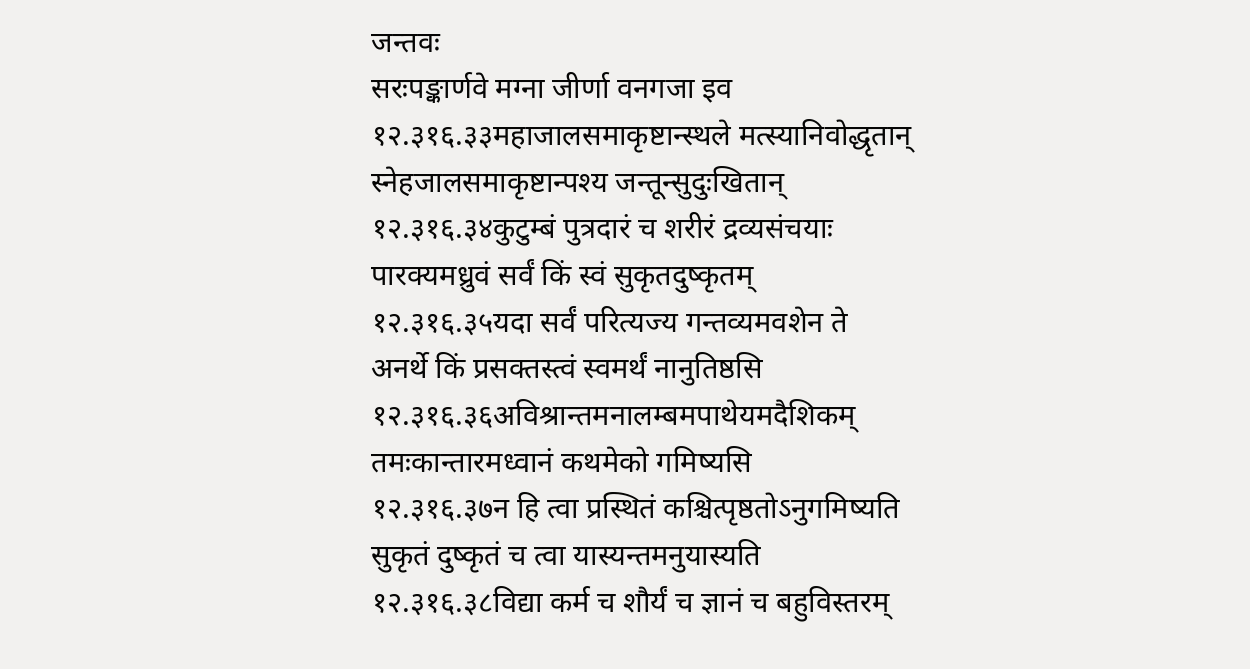जन्तवः
सरःपङ्कार्णवे मग्ना जीर्णा वनगजा इव
१२.३१६.३३महाजालसमाकृष्टान्स्थले मत्स्यानिवोद्धृतान्
स्नेहजालसमाकृष्टान्पश्य जन्तून्सुदुःखितान्
१२.३१६.३४कुटुम्बं पुत्रदारं च शरीरं द्रव्यसंचयाः
पारक्यमध्रुवं सर्वं किं स्वं सुकृतदुष्कृतम्
१२.३१६.३५यदा सर्वं परित्यज्य गन्तव्यमवशेन ते
अनर्थे किं प्रसक्तस्त्वं स्वमर्थं नानुतिष्ठसि
१२.३१६.३६अविश्रान्तमनालम्बमपाथेयमदैशिकम्
तमःकान्तारमध्वानं कथमेको गमिष्यसि
१२.३१६.३७न हि त्वा प्रस्थितं कश्चित्पृष्ठतोऽनुगमिष्यति
सुकृतं दुष्कृतं च त्वा यास्यन्तमनुयास्यति
१२.३१६.३८विद्या कर्म च शौर्यं च ज्ञानं च बहुविस्तरम्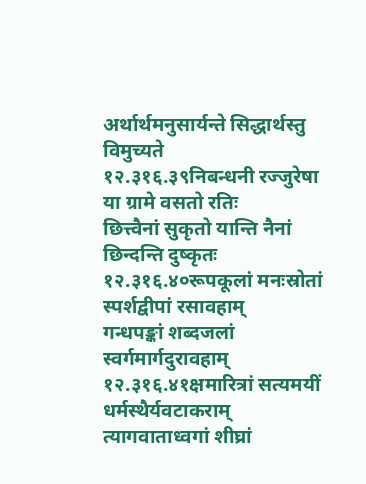अर्थार्थमनुसार्यन्ते सिद्धार्थस्तु विमुच्यते
१२.३१६.३९निबन्धनी रज्जुरेषा या ग्रामे वसतो रतिः
छित्त्वैनां सुकृतो यान्ति नैनां छिन्दन्ति दुष्कृतः
१२.३१६.४०रूपकूलां मनःस्रोतां स्पर्शद्वीपां रसावहाम्
गन्धपङ्कां शब्दजलां स्वर्गमार्गदुरावहाम्
१२.३१६.४१क्षमारित्रां सत्यमयीं धर्मस्थैर्यवटाकराम्
त्यागवाताध्वगां शीघ्रां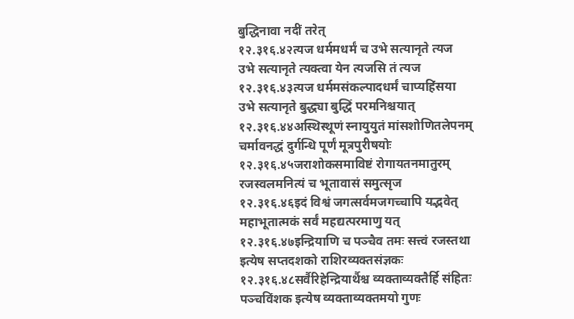बुद्धिनावा नदीं तरेत्
१२.३१६.४२त्यज धर्ममधर्मं च उभे सत्यानृते त्यज
उभे सत्यानृते त्यक्त्वा येन त्यजसि तं त्यज
१२.३१६.४३त्यज धर्ममसंकल्पादधर्मं चाप्यहिंसया
उभे सत्यानृते बुद्ध्या बुद्धिं परमनिश्चयात्
१२.३१६.४४अस्थिस्थूणं स्नायुयुतं मांसशोणितलेपनम्
चर्मावनद्धं दुर्गन्धि पूर्णं मूत्रपुरीषयोः
१२.३१६.४५जराशोकसमाविष्टं रोगायतनमातुरम्
रजस्वलमनित्यं च भूतावासं समुत्सृज
१२.३१६.४६इदं विश्वं जगत्सर्वमजगच्चापि यद्भवेत्
महाभूतात्मकं सर्वं महद्यत्परमाणु यत्
१२.३१६.४७इन्द्रियाणि च पञ्चैव तमः सत्त्वं रजस्तथा
इत्येष सप्तदशको राशिरव्यक्तसंज्ञकः
१२.३१६.४८सर्वैरिहेन्द्रियार्थैश्च व्यक्ताव्यक्तैर्हि संहितः
पञ्चविंशक इत्येष व्यक्ताव्यक्तमयो गुणः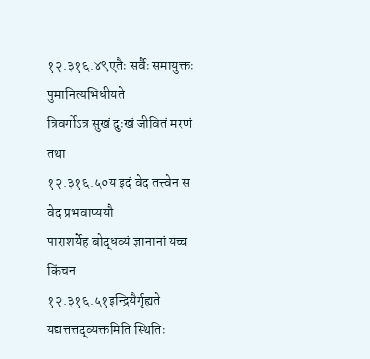१२.३१६.४९एतैः सर्वैः समायुक्तः पुमानित्यभिधीयते
त्रिवर्गोऽत्र सुखं दुःखं जीवितं मरणं तथा
१२.३१६.५०य इदं वेद तत्त्वेन स वेद प्रभवाप्ययौ
पाराशर्येह बोद्धव्यं ज्ञानानां यच्च किंचन
१२.३१६.५१इन्द्रियैर्गृह्यते यद्यत्तत्तद्व्यक्तमिति स्थितिः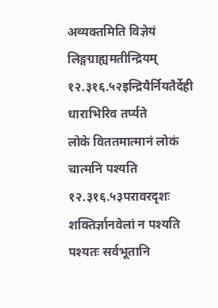अव्यक्तमिति विज्ञेयं लिङ्गग्राह्यमतीन्द्रियम्
१२.३१६.५२इन्द्रियैर्नियतैर्देही धाराभिरिव तर्प्यते
लोके विततमात्मानं लोकं चात्मनि पश्यति
१२.३१६.५३परावरदृशः शक्तिर्ज्ञानवेलां न पश्यति
पश्यतः सर्वभूतानि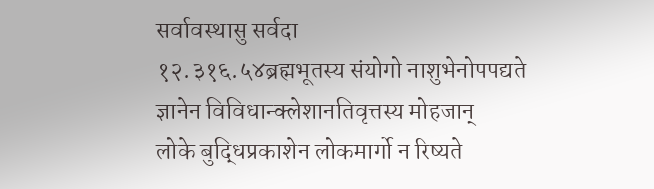सर्वावस्थासु सर्वदा
१२.३१६.५४ब्रह्मभूतस्य संयोगो नाशुभेनोपपद्यते
ज्ञानेन विविधान्क्लेशानतिवृत्तस्य मोहजान्
लोके बुद्धिप्रकाशेन लोकमार्गो न रिष्यते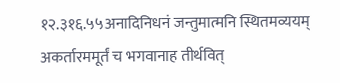१२.३१६.५५अनादिनिधनं जन्तुमात्मनि स्थितमव्ययम्
अकर्तारममूर्तं च भगवानाह तीर्थवित्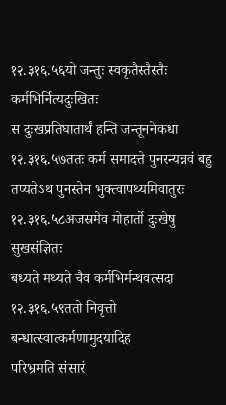१२.३१६.५६यो जन्तुः स्वकृतैस्तैस्तैः कर्मभिर्नित्यदुःखितः
स दुःखप्रतिघातार्थं हन्ति जन्तूननेकधा
१२.३१६.५७ततः कर्म समादत्ते पुनरन्यन्नवं बहु
तप्यतेऽथ पुनस्तेन भुक्त्वापथ्यमिवातुरः
१२.३१६.५८अजस्रमेव मोहार्तो दुःखेषु सुखसंज्ञितः
बध्यते मथ्यते चैव कर्मभिर्मन्थवत्सदा
१२.३१६.५९ततो निवृत्तो बन्धात्स्वात्कर्मणामुदयादिह
परिभ्रमति संसारं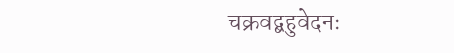चक्रवद्बहुवेदनः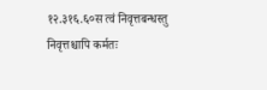१२.३१६.६०स त्वं निवृत्तबन्धस्तु निवृत्तश्चापि कर्मतः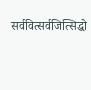सर्ववित्सर्वजित्सिद्धो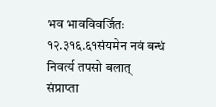भव भावविवर्जितः
१२.३१६.६१संयमेन नवं बन्धं निवर्त्य तपसो बलात्
संप्राप्ता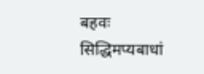बहवः सिद्धिमप्यबाधां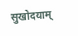सुखोदयाम्